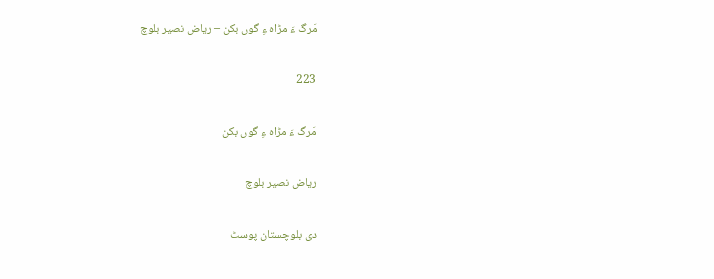مَرگ ءَ مڑاہ ءِ گوں بکن – ریاض نصیر بلوچ

223

مَرگ ءَ مڑاہ ءِ گوں بکن

ریاض نصیر بلوچ

دی بلوچستان پوسٹ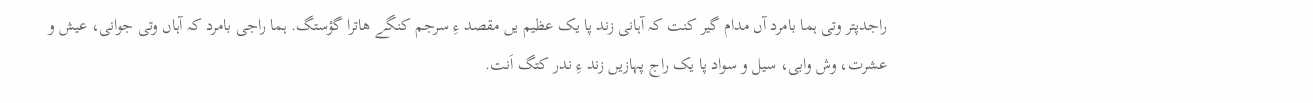راجدپتر وتی ہما بامرد آں مدام گیر کنت کہ آہانی زند پا یک عظیم یں مقصد ءِ سرجم کنگے ھاترا گؤستگ. ہما راجی بامرد کہ آہاں وتی جوانی، عیش و عشرت، وش وابی، سیل و سواد پا یک راج پہازیں زند ءِ ندر کتگ اَنت.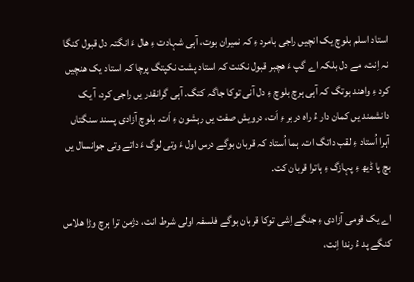استاد اسلم بلوچ یک انچیں راجی بامرد ءِ کہ نمیران بوت، آہی شہادت ءِ ھال ءَ انگتہ دل قبول کنگا نہ اِنت، مے دل بلکہ اے گپ ءَ ھچبر قبول نکنت کہ استاد پشت نکپتگ پرچا کہ استاد یک ھنچیں کرد ءِ واھند بوتگ کہ آہی ہرچ بلوچ ءِ دل آنی توکا جاگہ کتگ. آہی گرانقدر یں راجی کرد، آ یک دانشمند یں کمان دار ءُ راہ دربر ءِ اَت، درویش صفت یں رہشون ءِ اَت. بلوچ آزادی پسند سنگتاں آہرا اُستاد ءِ لقب داتگ ات. ہما اُستاد کہ قربان بوگے درس اول ءَ وتی لوگ ءَ داتے وتی جوانسال یں بچ پا ڈیھ ءِ پہازگ ءِ ہاترا قربان کت.

اے یک قومی آزادی ءِ جنگے اِشی توکا قربان بوگے فلسفہ اولی شرط انت، دژمن ترا ہرچ وڑا ھلاس کنگے پد ءُ رندا اِنت،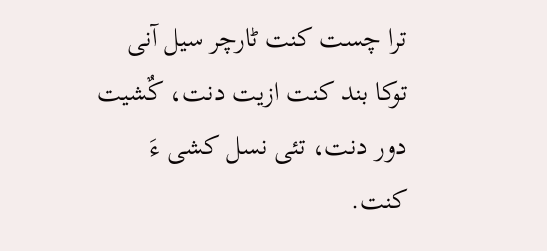ترا چست کنت ٹارچر سیل آنی توکا بند کنت ازیت دنت، کٌشیت دور دنت، تئی نسل کشی ءَ کنت.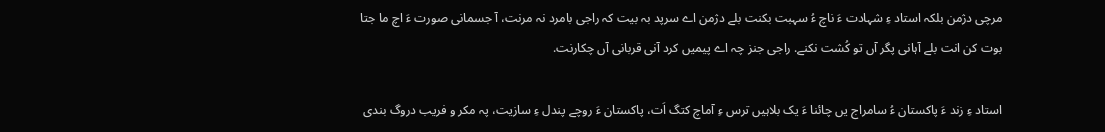مرچی دژمن بلکہ استاد ءِ شہادت ءَ ناچ ءُ سہبت بکنت بلے دژمن اے سرپد بہ بیت کہ راجی بامرد نہ مرنت، آ جسمانی صورت ءَ اچ ما جتا بوت کن انت بلے آہانی پگر آں تو کُشت نکنے. راجی جنز چہ اے پیمیں کرد آنی قربانی آں چکارنت.

استاد ءِ زند ءَ پاکستان ءُ سامراج یں چائنا ءَ یک بلاہیں ترس ءِ آماچ کتگ اَت، پاکستان ءَ روچے پندل ءِ سازیت، پہ مکر و فریب دروگ بندی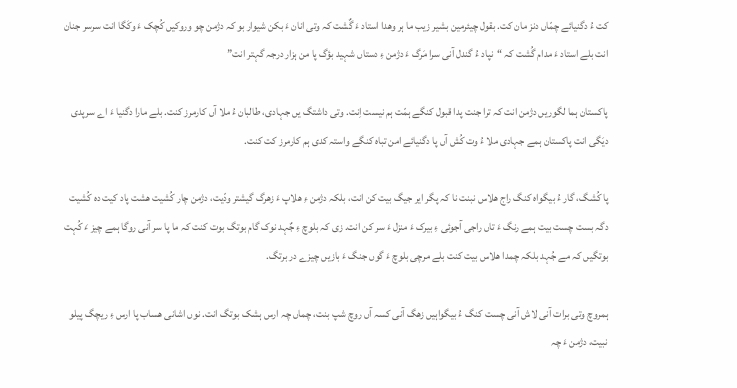کت ءُ دگنیائے چمّاں دنز مان کت. بقول چیئرمین بشیر زیب ما ہر وھدا استاد ءَ گٌشت کہ وتی انان ءَ بکن شیوار بو کہ دژمن چو وروکیں کُچک ءَ وکَگا انت سرسر جنان انت بلے استاد ءَ مدام گُشت کہ “نپاد ءُ گندل آنی سرا مَرگ ءَ دژمن ءِ دستاں شہید بؤگ پا من ہزار درجہ گہتر انت”

پاکستان ہما لگوریں دژمن انت کہ ترا جنت پدا قبول کنگے ہمّت ہم نیست اِنت. وتی داشتگ یں جہادی، طالبان ءُ ملا آں کارمرز کنت. بلے مارا دگنیا ءَ اے سرپدی دیَگی انت پاکستان ہمے جہادی ملا ءُ وت کُش آں پا دگنیائے امن تباہ کنگے واستہ کدی ہم کارمرز کت کنت.

پا کُشگ، گار ءُ بیگواہ کنگ راج ھلاس نبنت نا کہ پگر ایر جیگ بیت کن انت، بلکہ دژمن ءِ ھلاپ ءَ زھرگ گیشتر ودّیت، دژمن چار کُشیت ھشت پاد کیت دہ کُشیت دگہ بست چست بیت ہمے رنگ ءَ تاں راجی آجوئی ءِ بیرک ءَ منزل ءَ سر کن انت. زی کہ بلوچ ءِ جٌہد نوک گام بوتگ بوت کنت کہ ما پا سر آنی روگا ہمے چیز ءَ کُہت بوتگیں کہ مے جُہد بلکہ چمدا ھلاس بیت کنت بلے مرچی بلوچ ءَ گوں جنگ ءَ بازیں چیزے در برتگ.

ہمروچ وتی برات آنی لاش آنی چست کنگ ءُ بیگواہیں زھگ آنی کسہ آں روچ شپ بنت، چماں چہ ارس ہشک بوتگ انت. نوں اشانی ھساب پا ارس ءِ ریچگ پیلو نبیت، دژمن ءَ چہ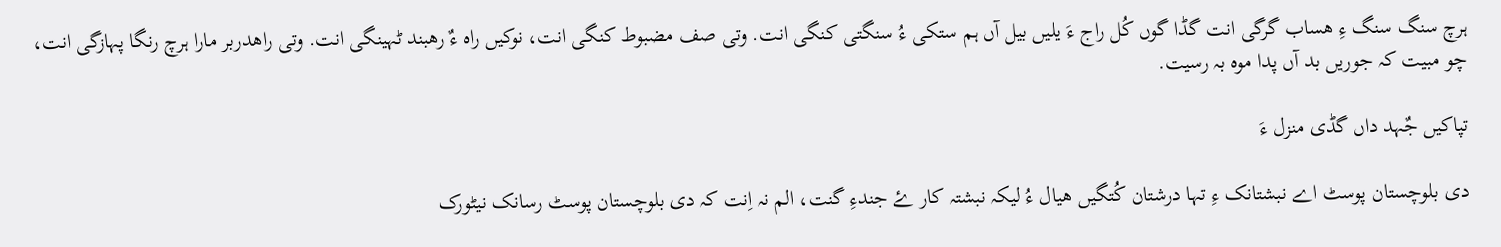ہرچ سنگ سنگ ءِ ھساب گرگی انت گڈا گوں کُل راج ءَ یلیں بیل آں ہم ستکی ءُ سنگتی کنگی انت. وتی صف مضبوط کنگی انت، نوکیں راہ ءٌ رھبند ٹہینگی انت. وتی راھدربر مارا ہرچ رنگا پہازگی انت، چو مبیت کہ جوریں بد آں پدا موہ بہ رسیت.

تپاکیں جٌہد داں گڈی منزل ءَ

دی بلوچستان پوسٹ اے نبشتانک ءِ تہا درشتان کُتگیں ھیال ءُ لیکہ نبشتہ کار ۓ جندءِ گنت، الم نہ اِنت کہ دی بلوچستان پوسٹ رسانک نیٹورک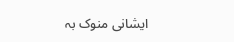ایشانی منوک بہ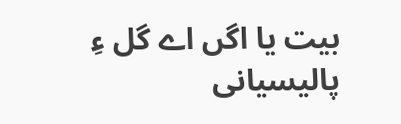بیت یا اگں اے گل ءِ پالیسیانی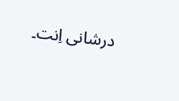درشانی اِنت۔